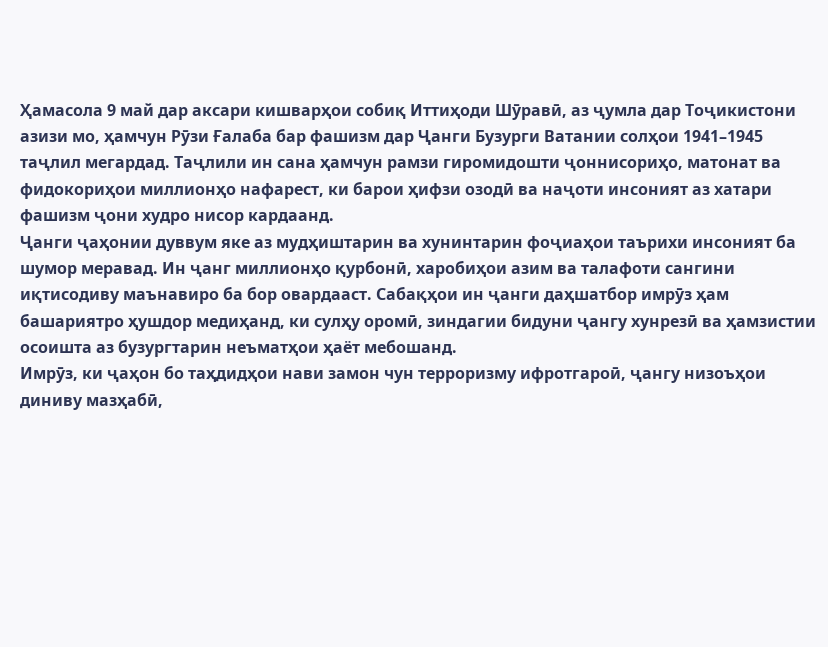Ҳамасола 9 май дар аксари кишварҳои собиқ Иттиҳоди Шӯравӣ, аз ҷумла дар Тоҷикистони азизи мо, ҳамчун Рӯзи Ғалаба бар фашизм дар Ҷанги Бузурги Ватании солҳои 1941–1945 таҷлил мегардад. Таҷлили ин сана ҳамчун рамзи гиромидошти ҷоннисориҳо, матонат ва фидокориҳои миллионҳо нафарест, ки барои ҳифзи озодӣ ва наҷоти инсоният аз хатари фашизм ҷони худро нисор кардаанд.
Ҷанги ҷаҳонии дуввум яке аз мудҳиштарин ва хунинтарин фоҷиаҳои таърихи инсоният ба шумор меравад. Ин ҷанг миллионҳо қурбонӣ, харобиҳои азим ва талафоти сангини иқтисодиву маънавиро ба бор овардааст. Сабақҳои ин ҷанги даҳшатбор имрӯз ҳам башариятро ҳушдор медиҳанд, ки сулҳу оромӣ, зиндагии бидуни ҷангу хунрезӣ ва ҳамзистии осоишта аз бузургтарин неъматҳои ҳаёт мебошанд.
Имрӯз, ки ҷаҳон бо таҳдидҳои нави замон чун терроризму ифротгароӣ, ҷангу низоъҳои диниву мазҳабӣ,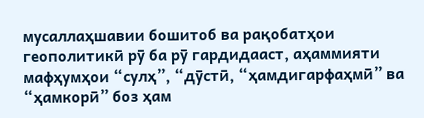мусаллаҳшавии бошитоб ва рақобатҳои геополитикӣ рӯ ба рӯ гардидааст, аҳаммияти мафҳумҳои “сулҳ”, “дӯстӣ, “ҳамдигарфаҳмӣ” ва “ҳамкорӣ” боз ҳам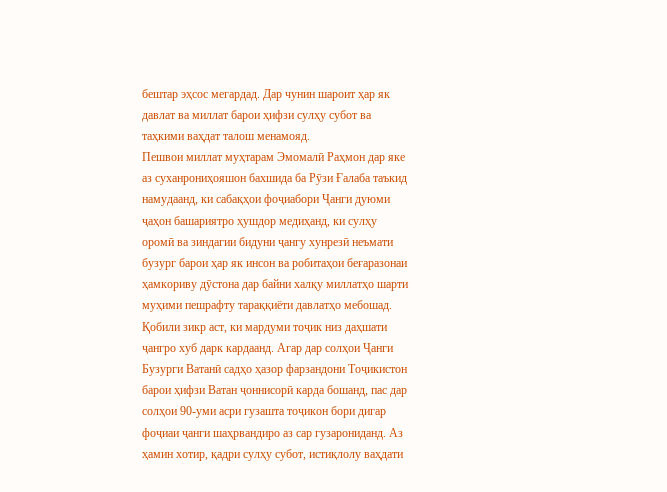бештар эҳсос мегардад. Дар чунин шароит ҳар як давлат ва миллат барои ҳифзи сулҳу субот ва таҳкими ваҳдат талош менамояд.
Пешвои миллат муҳтарам Эмомалӣ Раҳмон дар яке аз суханрониҳояшон бахшида ба Рӯзи Ғалаба таъкид намудаанд, ки сабақҳои фоҷиабори Ҷанги дуюми ҷаҳон башариятро ҳушдор медиҳанд, ки сулҳу оромӣ ва зиндагии бидуни ҷангу хунрезӣ неъмати бузург барои ҳар як инсон ва робитаҳои беғаразонаи ҳамкориву дӯстона дар байни халқу миллатҳо шарти муҳими пешрафту тараққиёти давлатҳо мебошад.
Қобили зикр аст, ки мардуми тоҷик низ даҳшати ҷангро хуб дарк кардаанд. Агар дар солҳои Ҷанги Бузурги Ватанӣ садҳо ҳазор фарзандони Тоҷикистон барои ҳифзи Ватан ҷоннисорӣ карда бошанд, пас дар солҳои 90-уми асри гузашта тоҷикон бори дигар фоҷиаи ҷанги шаҳрвандиро аз сар гузарониданд. Аз ҳамин хотир, қадри сулҳу субот, истиқлолу ваҳдати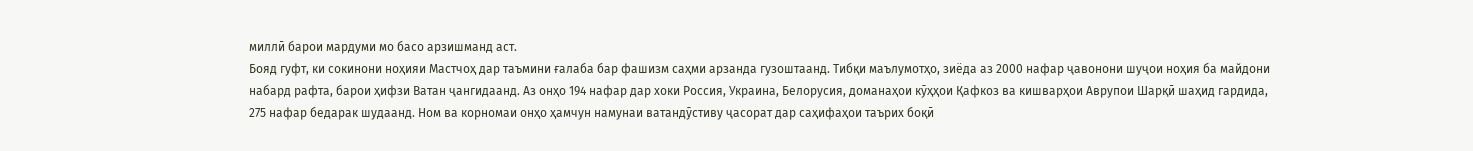миллӣ барои мардуми мо басо арзишманд аст.
Бояд гуфт, ки сокинони ноҳияи Мастчоҳ дар таъмини ғалаба бар фашизм саҳми арзанда гузоштаанд. Тибқи маълумотҳо, зиёда аз 2000 нафар ҷавонони шуҷои ноҳия ба майдони набард рафта, барои ҳифзи Ватан ҷангидаанд. Аз онҳо 194 нафар дар хоки Россия, Украина, Белорусия, доманаҳои кӯҳҳои Қафкоз ва кишварҳои Аврупои Шарқӣ шаҳид гардида, 275 нафар бедарак шудаанд. Ном ва корномаи онҳо ҳамчун намунаи ватандӯстиву ҷасорат дар саҳифаҳои таърих боқӣ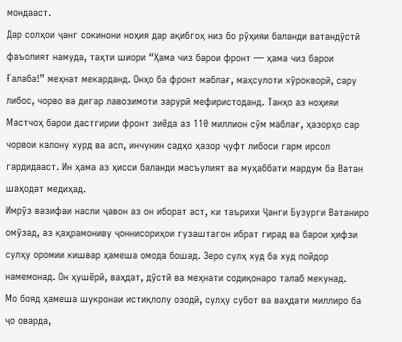мондааст.
Дар солҳои ҷанг сокинони ноҳия дар ақибгоҳ низ бо рӯҳияи баланди ватандӯстӣ фаъолият намуда, таҳти шиори “Ҳама чиз барои фронт — ҳама чиз барои Ғалаба!” меҳнат мекарданд. Онҳо ба фронт маблағ, маҳсулоти хӯрокворӣ, сару либос, чорво ва дигар лавозимоти зарурӣ мефиристоданд. Танҳо аз ноҳияи Мастчоҳ барои дастгирии фронт зиёда аз 110 миллион сӯм маблағ, ҳазорҳо сар чорвои калону хурд ва асп, инчунин садҳо ҳазор ҷуфт либоси гарм ирсол гардидааст. Ин ҳама аз ҳисси баланди масъулият ва муҳаббати мардум ба Ватан шаҳодат медиҳад.
Имрӯз вазифаи насли ҷавон аз он иборат аст, ки таърихи Ҷанги Бузурги Ватаниро омӯзад, аз қаҳрамониву ҷоннисориҳои гузаштагон ибрат гирад ва барои ҳифзи сулҳу оромии кишвар ҳамеша омода бошад. Зеро сулҳ худ ба худ пойдор намемонад. Он ҳушёрӣ, ваҳдат, дӯстӣ ва меҳнати содиқонаро талаб мекунад.
Мо бояд ҳамеша шукронаи истиқлолу озодӣ, сулҳу субот ва ваҳдати миллиро ба ҷо оварда,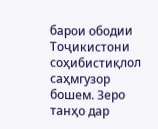барои ободии Тоҷикистони соҳибистиқлол саҳмгузор бошем. Зеро танҳо дар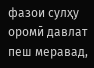фазои сулҳу оромӣ давлат пеш меравад,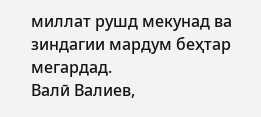миллат рушд мекунад ва зиндагии мардум беҳтар мегардад.
Валӣ Валиев,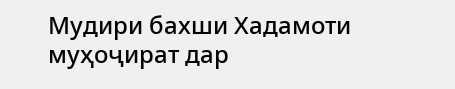Мудири бахши Хадамоти муҳоҷират дар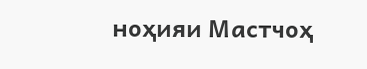ноҳияи Мастчоҳ